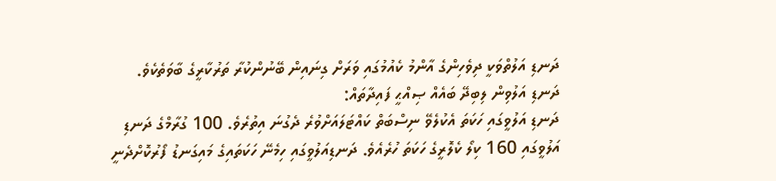ދަނޑި އަލުތްވަކީ ދިވެހިންގެ އާންމު ކެއުމުގައި ވަރަށް ގިނައިން ބޭނުންކުރާ ތަރުކާރީގެ ބާވަތެކެވެ.
ދަނޑި އަލުވިން ލިބިދޭ ބައެއް ޞިއްޙީ ފައިދާތައް:
ދަނޑި އަލުވީގައި ހަކަތަ އެކުލެވޭ ނިސްބަތް ކައްޓަލައަށްވުރެ ދެގުނަ އިތުރެވެ. 100 ގުރާމްގެ ދަނޑި އަލުވީގައި 160 ކިލޯ ކެލޮރީގެ ހަކަތަ ހުރެއެވެ. ދަނޑިއަލުވީގައި ހިމެނޭ ހަކަތައިގެ މައިގަނޑު ފޯރުކޮށްދެނީ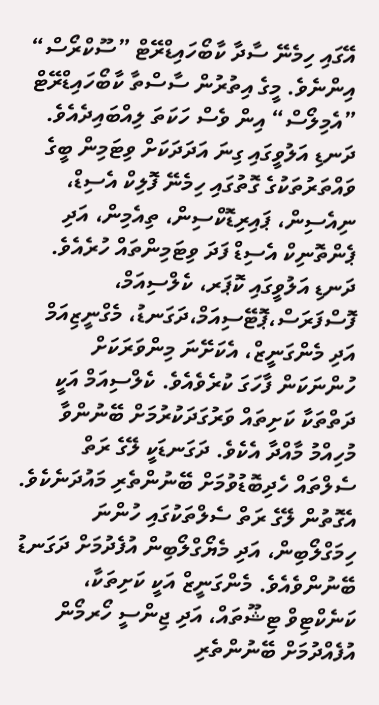އޭގައި ހިމެނޭ ސާދާ ކާބޯހައިޑްރޭޓް ”ސޫކްރޯސް“ އިންނެވެ. މީގެ އިތުރުން ސާސްތާ ކާބޯހައިޑްރޭޓް ”އެމިލޯސް“ އިން ވެސް ހަކަތަ ލިއްބައިދެއެވެ.
ދަނޑި އަލުވީގައި ގިނަ އަދަދަކަށް ވިޓަމިން ބީގެ ވައްތަރުތަކުގެ ގޮތުގައި ހިމެނޭ ފޮލިކް އެސިޑް، ނިއެސިން، ޕައިރިޑޮކްސިން، ތިއެމިން، އަދި ޕެންތޮނިކް އެސިޑް ފަދަ ވިޓަމިންތައް ހުރެއެވެ.
ދަނޑި އަލުވީގައި ކޮޕަރ، ކެލްސިއަމް، ފޮސްފަރަސް،ޕޮޓޭސިއަމް،ދަގަނޑު، މެގްނީޒިއަމް އަދި މެންގަނީޒް، އެކަށޭނަ މިންވަރަކަށް ހުންނަކަން ފާހަގަ ކުރެވެއެވެ. ކެލްސިއަމް އަކީ ދަތްތަކާ ކަށިތައް ވަރުގަދަކުރުމަށް ބޭނުންވާ މުހިއްމު މާއްދާ އެކެވެ. ދަގަނޑަކީ ލޭގެ ރަތް ސެލްތައް ހެދިބޮޑުވުމަށް ބޭނުންތެރި މައުދަނެކެވެ. އެގޮތުން ލޭގެ ރަތް ސެލްތަކުގައި ހުންނަ ހިމަގްލޯބިން، އަދި މެޔޯގްލޯބިން އުފެދުމަށް ދަގަނޑު ބޭނުންވެއެވެ. މެންގަނީޒް އަކީ ކަށިތަކާ، ކަނެކްޓިވް ޓިޝޫތައް، އަދި ޖިންސީ ހޯރމޯން އުފެއްދުމަށް ބޭނުންތެރި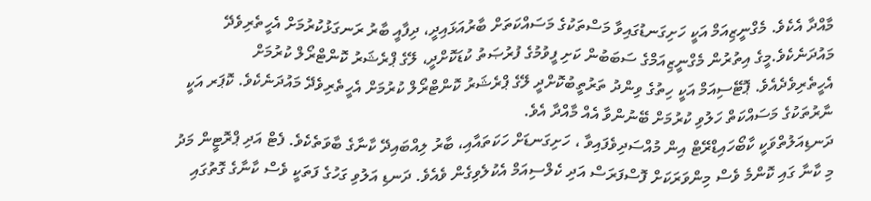މާއްދާ އެކެވެ. މެގްނީޒިއަމް އަކީ ހަށިގަނޑުގައިވާ މަސްތަކުގެ މަސައްކަތަށް ބާރުއަޅައިދީ، ދިފާއީ ބާރު ރަނގަޅުކުރުމަށް އެހީތެރިވެދޭ މައުދަނެކެވެ.މީގެ އިތުރުން މެގްނީޒިއަމްގެ ސަބަބުން ކަށި ފީވުމުގެ ފުރުޞަތު ކުޑަކޮށްދީ، ލޭގެ ޕްރެޝަރު ކޮންޓްރޯލް ކުރުމަށް އެހީތެރިވެދެއެވެ. ޕޮޓޭސިއަމް އަކީ ހިތުގެ ވިންދު ތަރުތީބުކޮށްދީ ލޭގެ ޕްރެޝަރު ކޮންޓްރޯލް ކުރުމަށް އެހީތެރިވެދޭ މައުދަނެކެވެ. ކޮޕަރ އަކީ ނާރުތަކުގެ މަސައްކަތް ހަލުވި ކުރުމަށް ބޭނުންވާ އެއް މާއްދާ އެވެ.
ދަނޑިއަލުތްވަކީ ކާބޯހައިޑްރޭޓް އިން މުއްސަދިވެފައިވާ ، ހަށިގަނޑަށް ހަކަތައާއި، ބާރު ލިއްބައިދޭ ކާނާގެ ބާވަތެކެވެ. ފެޓް އަދި ޕްރޮޓީން މަދު މި ކާނާ ގައި ކޮންމެ ވެސް މިންވަރަކަށް ފޮސްފަރަސް އަދި ކެލްސިއަމް އެކުލެވިގެން ވެއެވެ. ދަނޑި އަލުވި ގަހުގެ ފަތަކީ ވެސް ކާނާގެ ގޮތުގައި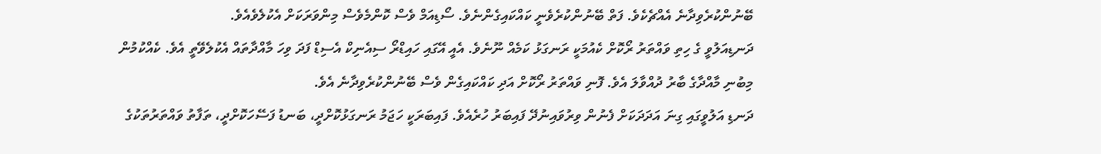ބޭނުންކުރެވިދާނެ އެއްޗެކެވެ. ފަތް ބޭނުންކުރެވެނީ ކައްކައިގެންނެވެ. ސޯޑިއަމް ވެސް ކޮންމެވެސް މިންވަރަކަށް އެކުލެވެއެވެ.
ދަނޑިއަލުވީ ގެ ހިތި ވައްތަރު ރޯކޮށް ކެއުމަކީ ރަނގަޅު ކަމެއް ނޫނެވެ. އެއީ އޭގައި ހައިޑްރޯ ސިއެނިކް އެސިޑް ފަދަ ވިހަ މާއްދާތައް އެކުލެވޭތީ އެވެ. ކެއްކުމުން މިބުނި މާއްދާގެ ބާރު ދުއްވާލަ އެވެ. ފޮނި ވައްތަރު ރޯކޮށް އަދި ކައްކައިގެން ވެސް ބޭނުންކުރެވިދާނެ އެވެ.
ދަނޑި އަލުވީގައި ގިނަ އަދަދަކަށް ފެނުން ވިރުވައިނުދޭ ފައިބަރު ހުރެއެވެ. ފައިބަރަކީ ހަޖަމު ރަނގަޅުކޮށްދީ، ބަނޑު ފަސޭހަކޮށްދީ، ތަފާތު ވައްތަރުތަކުގެ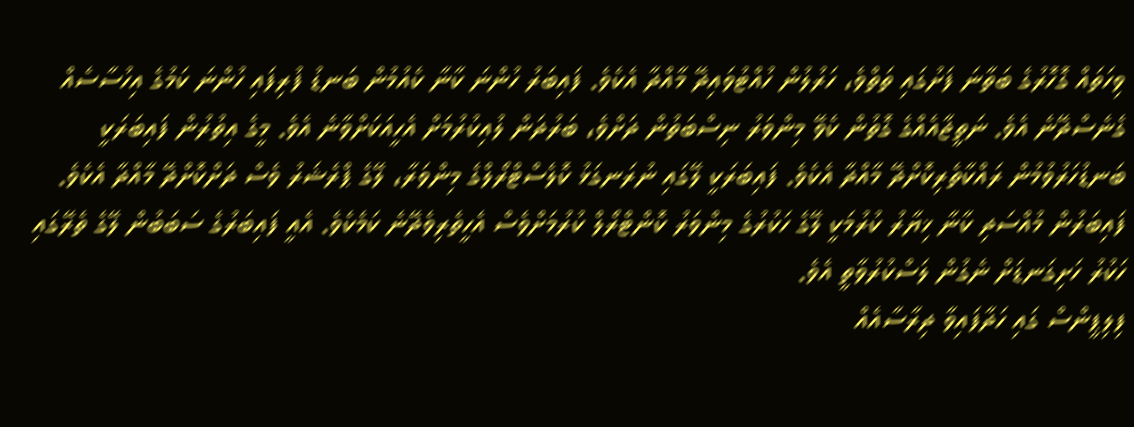ވިހަތައް ގޮހޮރުގެ ބަތާނަ ފަށުގައި ތަތްވެ، ހަރުލުން ހުއްޓުވައިދޭ މާއްދާ އެކެވެ. ފައިބަރު ހުންނަ ކާނާ ކެއުމުން ބަނޑު ފުރިފައި ހުންނަ ކަމުގެ އިހުސާސެއް ގެނެސްދޭނެ އެވެ. ނަތީޖާއެއްގެ ގޮތުން ކެވޭ މިންވަރު ނިސްބަތުން ދަށްވެ، ބަރުދަން ލުއިކުރުމަށް އެހީއަކަށްވާނެ އެވެ. މީގެ އިތުރުން ފައިބަރަކީ ބަނޑުހަރުވުމުން ރައްކާތެރިކޮށްދޭ މާއްދާ އެކެވެ. ފައިބަރަކީ ލޭގައި ނުރަނގަޅު ކޮލެސްޓްރޯލްގެ މިންވަރާ، ލޭގެ ޕްރެޝަރު ވެސް ދަށްކޮށްދޭ މާއްދާ އެކެވެ. ފައިބަރުން މުއްސަދި ކާނާ ޚިޔާރު ކުރުމަކީ ލޭގެ ހަކުރުގެ މިންވަރު ކޮންޓްރޯލް ކުރުމަށްވެސް އެހީތެރިވެދޭނެ ކަމެކެވެ. އެއީ ފައިބަރުގެ ސަބަބުން ލޭގެ ތެރޭގައި ހަކުރު ހަށިގަނޑަށް ނެގުން ލަސްކުރުވާތީ އެވެ.
ފިލިޕީންސް ގައި ހަދާފައިވާ ދިރާސާއެއް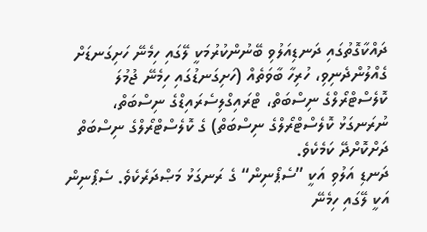ދައްކާގޮތުގައި ދަނޑިއަލުވި ބޭނުންކުރުމަކީ ލޭގައި ހިމެނޭ ހަށިގަނޑަށް ގެއްލުންދެނިވި، ހުރިހާ ބާވަތެއް (ހަށިގަނޑުގައި ހިމެނޭ ޖުމުލަ ކޮލެސްޓްރޯލްގެ ނިސްބަތް، ޓްރައިގްލިސެރައިޑްގެ ނިސްބަތް، ނުރަނގަޅު ކޮލެސްޓްރޯލްގެ ނިސްބަތް) ގެ ކޮލެސްޓްރޯލްގެ ނިސްބަތް ދަށްކޮށްދޭ ކަމެކެވެ.
ދަނޑި އަލުވި އަކީ ”ސެޕޯނިން“ ގެ ރަނގަޅު މަޞްދަރެކެވެ. ސެޕޯނިން އަކީ ލޭގައި ހިމެނޭ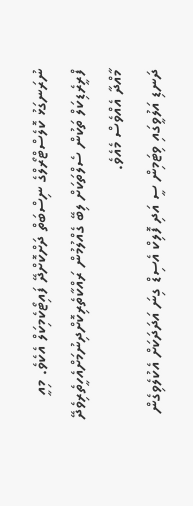ނުރަނގަޅު ކޮލެސްޓްރޯލްގެ ނިސްބަތް ދަށްކޮށްދޭ ފައިޓޯކެމިކަލް އެކެވެ. މިއީ ފްރީރެޑިކަލް ތަކުން ސެލްތަކަށް ލިބޭ ގެއްލުމުން ރައްކާތެރިކޮށްދިނުމަށްއެހީތެރިވެދޭ މާއްދާ އެއްވެސް މެއެވެ.
ދަނޑި އަލުވީގައި ވިޓަމިން ސީ އަދި ފޮލިކް އެސިޑް ގިނަ އަދަދަކަށް އެކުލެވިގެން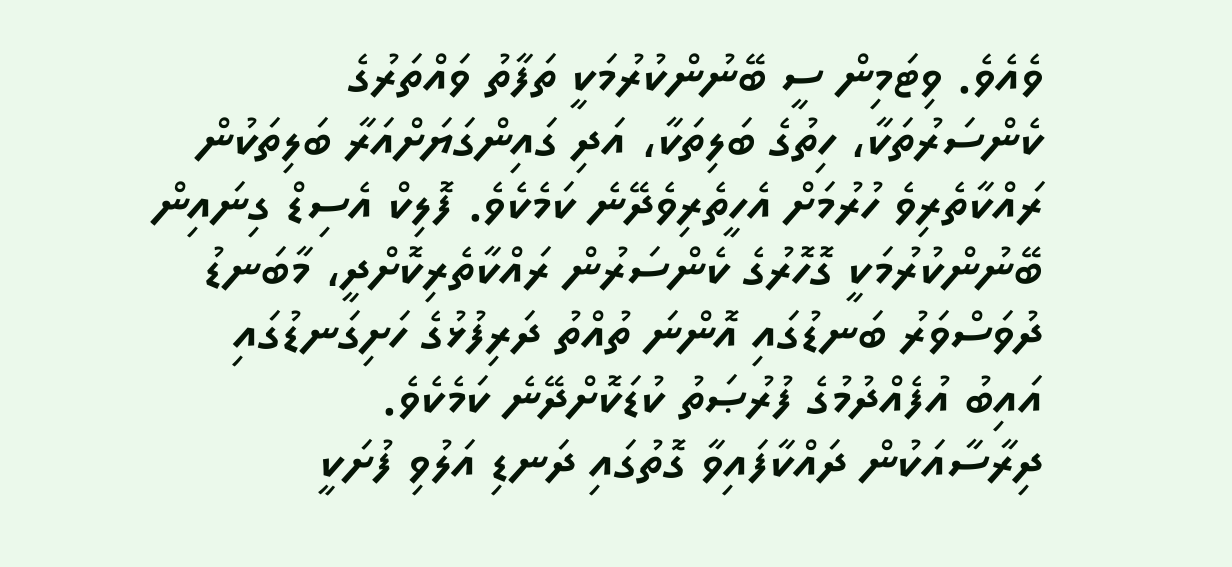ވެއެވެ. ވިޓަމިން ސީ ބޭނުންކުރުމަކީ ތަފާތު ވައްތަރުގެ ކެންސަރުތަކާ، ހިތުގެ ބަލިތަކާ، އަދި ގައިންގަޔަށްއަރާ ބަލިތަކުން ރައްކާތެރިވެ ހުރުމަށް އެހީތެރިވެދޭނެ ކަމެކެވެ. ފޮލިކް އެސިޑް ގިނައިން ބޭނުންކުރުމަކީ ގޮހޮރުގެ ކެންސަރުން ރައްކާތެރިކޮށްދީ، މާބަނޑު ދުވަސްވަރު ބަނޑުގައި އޮންނަ ތުއްތު ދަރިފުޅުގެ ހަށިގަނޑުގައި އައިބު އުފެއްދުމުގެ ފުރުޞަތު ކުޑަކޮށްދޭނެ ކަމެކެވެ.
ދިރާސާއަކުން ދައްކާފައިވާ ގޮތުގައި ދަނޑި އަލުވި ފުށަކީ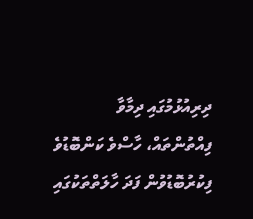ދިރިއުޅުމުގައި ދިމާވާ ފިއްތުންތައް، ހާސްވެ ކަންބޮޑުވެ ފިކުރުބޮޑުވުން ފަދަ ހާލަތްތަކުގައި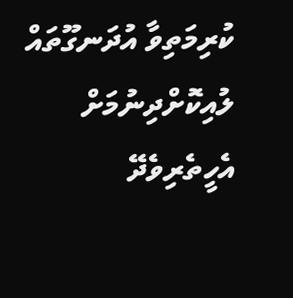ކުރިމަތިވާ އުދަނގޫތައް ލުއިކޮށްދިނުމަށް އެހީތެރިވެދޭ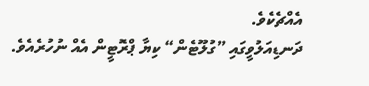އެއްޗެކެވެ.
ދަނޑިއަލުވީގައި ”ގުލޫޓެން“ ކިޔާ ޕްރޮޓީން އެއް ނުހުރެއެވެ.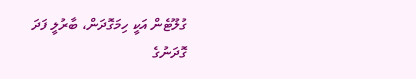ގުލޫޓެން އަކީ ހިމަގޮދަން، ބާރުލީ ފަދަ ގޮދަނުގެ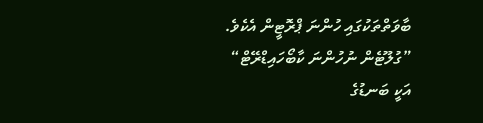ބާވަތްތަކުގައި ހުންނަ ޕްރޮޓީން އެކެވެ. ”ގުލޫޓެން ނުހުންނަ ކާބޯހައިޑްރޭޓް“ އަކީ ބަނޑުގެ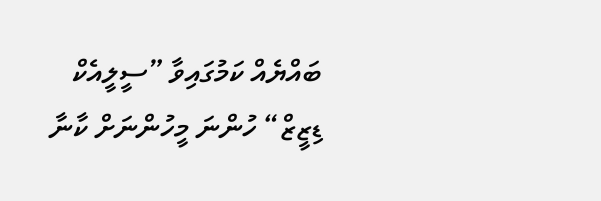ބައްޔެއް ކަމުގައިވާ ”ސީލީއެކް ޑިޒީޒް“ ހުންނަ މީހުންނަށް ކާނާ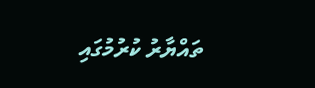ތައްޔާރު ކުރުމުގައި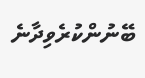ބޭނުންކުރެވިދާނެ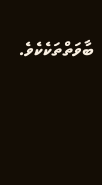ބާވަތްތަކެކެވެ.